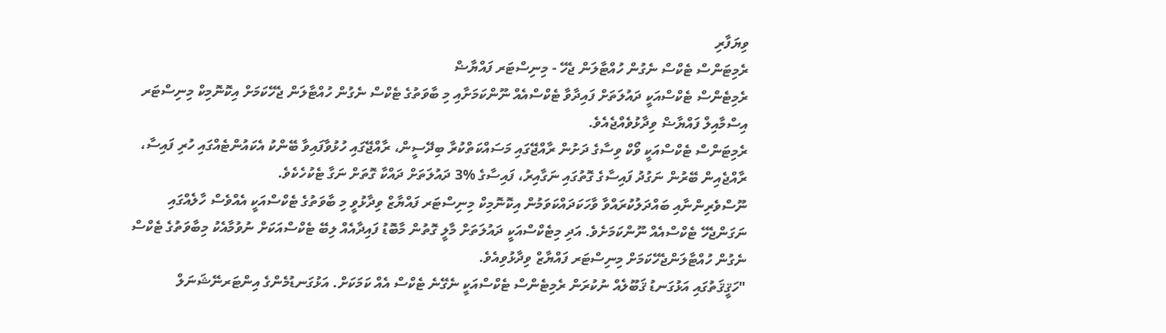ވިޔަފާރި
ރެމިޓަންސް ޓެކްސް ނެގުން ހުއްޓާލަން ޖެހޭ - މިނިސްޓަރ ފައްޔާޟް
ރެމިޓެންސް ޓެކްސްއަކީ ދައުލަތަށް ފައިދާވާ ޓެކްސްއެއް ނޫންކަމަށާއި މި ބާވަތުގެ ޓެކްސް ނެގުން ހުއްޓާލަން ޖެހޭކަމަށް އިކޮނޮމިކް މިނިސްޓަރ އިސްމާއިލް ފައްޔާޟް ވިދާޅުވެއްޖެއެވެ.
ރެމިޓަންސް ޓެކްސްއަކީ ވޯކް ވިސާގެ ދަށުން ރާއްޖޭގައި މަސައްކަތްކުރާ ބިދޭސީން، ރާއްޖޭގައި ހުޅުވާފައިވާ ބޭންކު އެކައުންޓެއްގައި ހުރި ފައިސާ، ރާއްޖެއިން ބޭރުން ނަގުދު ފައިސާގެ ގޮތުގައި ނަގާއިރު، ފައިސާގެ %3 ދައުލަތަށް ދައްކާ ގޮތަށް ނަގާ ޓެކުހެކެވެ.
ނޫސްވެރިންނާއި ބައްދަލުކުރައްވާ ވާހަކަދައްކަވަމުން އިކޮނޮމިކް މިނިސްޓަރ ފައްޔާޒް ވިދާޅުވީ މި ބާވަތުގެ ޓެކްސްއަކީ އެއްވެސް ހާލެއްގައި ނަގަންޖެހޭ ޓެކްސްއެއް ނޫންކަމަށެވެ. އަދި މިޓެކްސްއަކީ ދައުލަތަށް މާލީ ގޮތުން މާބޮޑު ފައިދާއެއް ލިބޭ ޓެކްސްއަކަށް ނުވުމާއެކު މިބާވަތުގެ ޓެކްސް ނެގުން ހުއްޓާލަންޖެހޭކަމަށް މިނިސްޓަރ ފައްޔާޒް ވިދާޅުވިއެވެ.
"ހަޤީޤަތުގައި އަޅުގަނޑު ޤަބޫލެއް ނުކުރަން ރެމިޓެންސް ޓެކްސްއަކީ ނެގޭނެ ޓެކްސް އެއް ކަމަކަށް. އަޅުގަނޑުމެންގެ އިންޓަރނޭޝަނަލް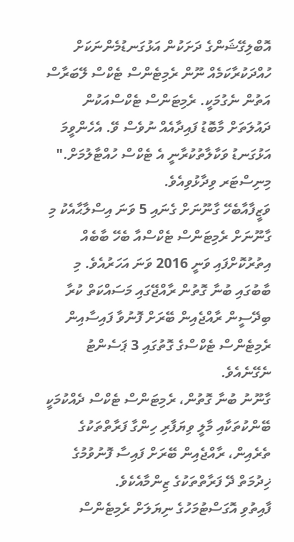އޮބްލިގޭޝަންގެ ދަށަކުން އަޅުގަނޑުމެންނަކަށް ހުއްދަކުރާކަމެއް ނޫން ރެމިޓެންސް ޓެކްސް ލޭބަރާސް އަތުން ނެގުމަކީ. ރެމިޓަންސް ޓެކްސްއަކުން ދައުލަތަށް މާބޮޑު ފައިދާއެއް ނުވެސް ވޭ. އެހެންވީމަ އަޅުގަނޑު ވަކާލާތުކުރާނީ އެ ޓެކްސް ހުއްޓާލުމަށް." މިނިސްޓަރ ވިދާޅުވިއެވެ.
ވަޒީފާއާބެހޭ ގާނޫނަށް ގެނައި 5 ވަނަ އިސްލާޙާއެކު މި ގާނޫނަށް ރެމިޓަންސް ޓެކްސްއާ ބެހޭ ބާބެއް އިތުރުކޮށްފައި ވަނީ 2016 ވަނަ އަހަރުއެވެ. މި ބާބުގައި ބުނާ ގޮތުން ރާއްޖޭގައި މަސައްކަތް ކުރާ ބިދޭސީން ރާއްޖެއިން ބޭރަށް ފޮނުވާ ފައިސާއިން ރެމިޓެންސް ޓެކްސްގެ ގޮތުގައި 3 ޕަސެންޓު ނެގޭނެއެވެ.
ގާނޫނު ބުނާ ގޮތުން، ރެމިޓަންސް ޓެކްސް ދެއްކުމަކީ ބޭންކުތަކާއި މާލީ ވިޔަފާރި ހިންގާ ފަރާތްތަކުގެ ތެރެއިން، ރާއްޖެއިން ބޭރަށް ފައިސާ ފޮނުވުމުގެ ޚިދުމަތް ދޭ ފަރާތްތަކުގެ ޒިންމާއެކެވެ.
ފާއިތުވި އޮގަސްޓުމަހުގެ ނިޔަލަށް ރެމިޓެންސް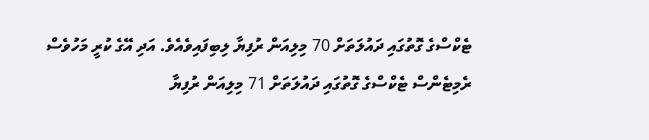ޓެކްސްގެ ގޮތުގައި ދައުލަތަށް 70 މިލިއަން ރުފިޔާ ލިބިފައިވެއެވެ. އަދި އޭގެ ކުރީ މަހުވެސް ރެމިޓެންސް ޓެކްސްގެ ގޮތުގައި ދައުލަތަށް 71 މިލިއަން ރުފިޔާ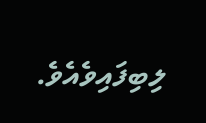ލިބިފައިވެއެވެ.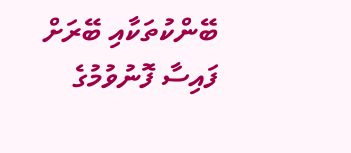ބޭންކުތަކާއި ބޭރަށް ފައިސާ ފޮނުވުމުގެ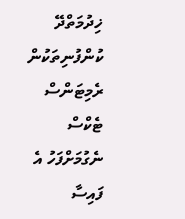ޚިދުމަތްދޭ ކުންފުނިތަކުން ރެމިޓަންސް ޓެކްސް ނެގުމަށްފަހު އެ ފައިސާ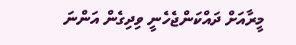މީރާއަށް ދައްކަންޖެހެނީ ވިދިގެން އަންނަ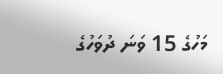މަހުގެ 15 ވަނަ ދުވަހުގެ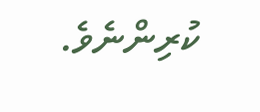ކުރިންނެވެ.